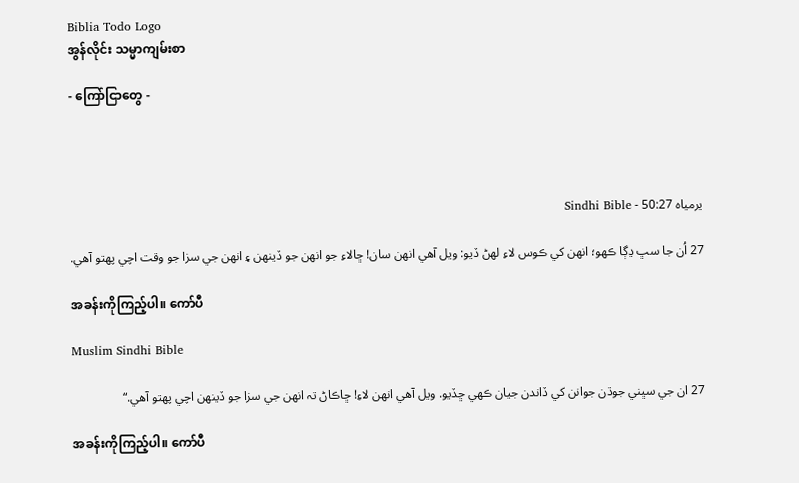Biblia Todo Logo
အွန်လိုင်း သမ္မာကျမ်းစာ

- ကြော်ငြာတွေ -




يرمياہ 50:27 - Sindhi Bible

27 اُن جا سڀ ڍڳا ڪهو؛ انهن کي ڪوس لاءِ لهڻ ڏيو: ويل آهي انهن سان! ڇالاءِ جو انهن جو ڏينهن ۽ انهن جي سزا جو وقت اچي پهتو آهي.

အခန်းကိုကြည့်ပါ။ ကော်ပီ

Muslim Sindhi Bible

27 ان جي سڀني جوڌن جوانن کي ڏاندن جيان ڪهي ڇڏيو. ويل آهي انهن لاءِ! ڇاڪاڻ تہ انهن جي سزا جو ڏينهن اچي پهتو آهي.“

အခန်းကိုကြည့်ပါ။ ကော်ပီ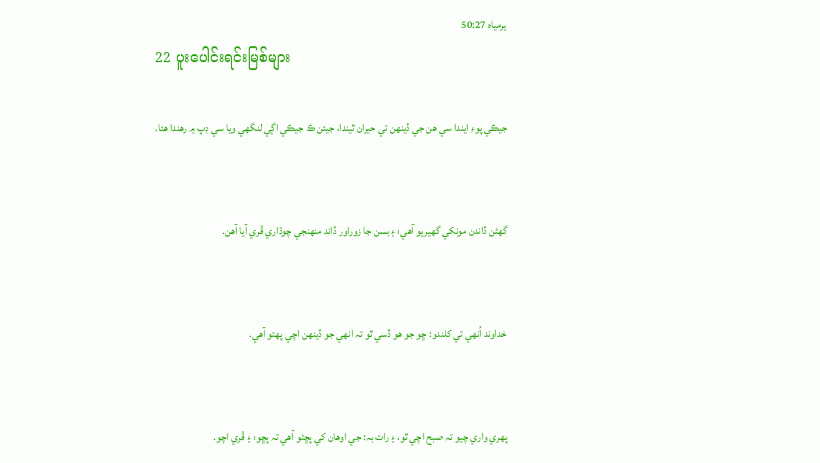يرمياہ 50:27
22 ပူးပေါင်းရင်းမြစ်များ

جيڪي پوءِ ايندا سي هن جي ڏينهن تي حيران ٿيندا، جيئن ڪ جيڪي اڳي لنگهي ويا سي ڊپ ۾ رهندا هئا.


گهڻن ڏاندن مونکي گهيريو آهي: ۽ بسن جا زوراور ڏاند منهنجي چوڌاري ڦري آيا آهن.


خداوند اُنهي تي کلندو: ڇو جو هو ڏسي ٿو تہ انهي جو ڏينهن اچي پهتو آهي.


پهري واري چيو تہ صبح اچي ٿو، ۽ رات بہ: جي اوهان کي پڇڻو آهي تہ پڇو: ۽ ڦري اچو.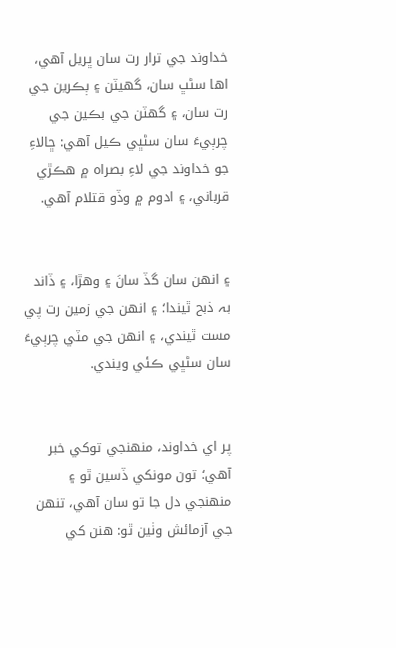خداوند جي ترار رت سان ڀريل آهي، اها سڻڀ سان، گهيٽن ۽ ٻڪرين جي رت سان، ۽ گهٽن جي بڪين جي چرٻيءَ سان سڻڀي ڪيل آهي: ڇالاءِ جو خداوند جي لاءِ بصراہ ۾ هڪڙي قرباني، ۽ ادوم ۾ وڏو قتلام آهي.


۽ انهن سان گڏ سانَ ۽ وهڙا، ۽ ڏاند بہ ذبح ٿيندا؛ ۽ انهن جي زمين رت پي مست ٿيندي، ۽ انهن جي مٽي چرٻيءَ سان سڻڀي ڪئي ويندي.


پر اي خداوند، منهنجي توکي خبر آهي؛ تون مونکي ڏسين ٿو ۽ منهنجي دل جا تو سان آهي، تنهن جي آزمائش وٺين ٿو: هنن کي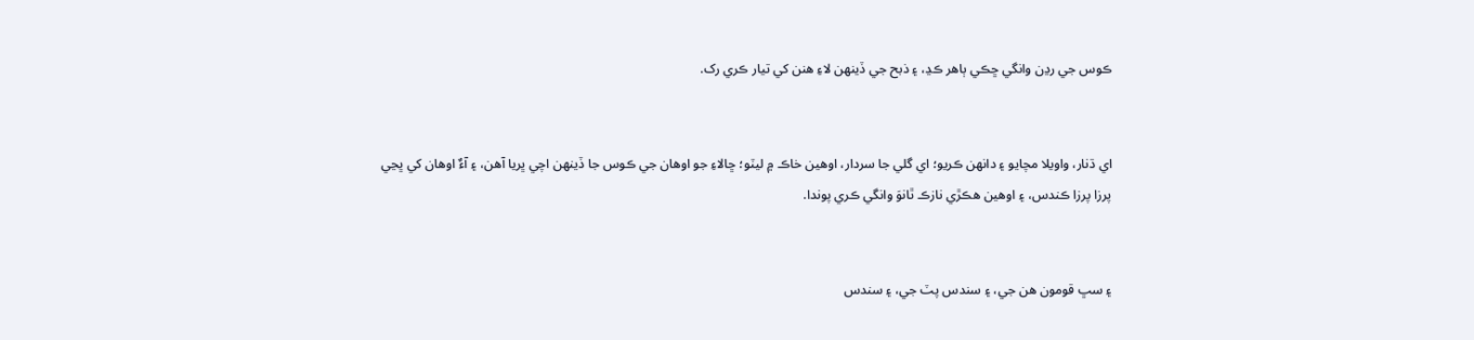ڪوس جي رڍن وانگي ڇڪي ٻاهر ڪڍ، ۽ ذبح جي ڏينهن لاءِ هنن کي تيار ڪري رک.


اي ڌنار، واويلا مچايو ۽ دانهن ڪريو؛ اي گلي جا سردار، اوهين خاڪ ۾ ليٽو؛ ڇالاءِ جو اوهان جي ڪوس جا ڏينهن اچي ڀريا آهن، ۽ آءٌ اوهان کي ڀڃي پرزا پرزا ڪندس، ۽ اوهين هڪڙي نازڪ ٿانوَ وانگي ڪري پوندا.


۽ سڀ قومون هن جي، ۽ سندس پٽ جي، ۽ سندس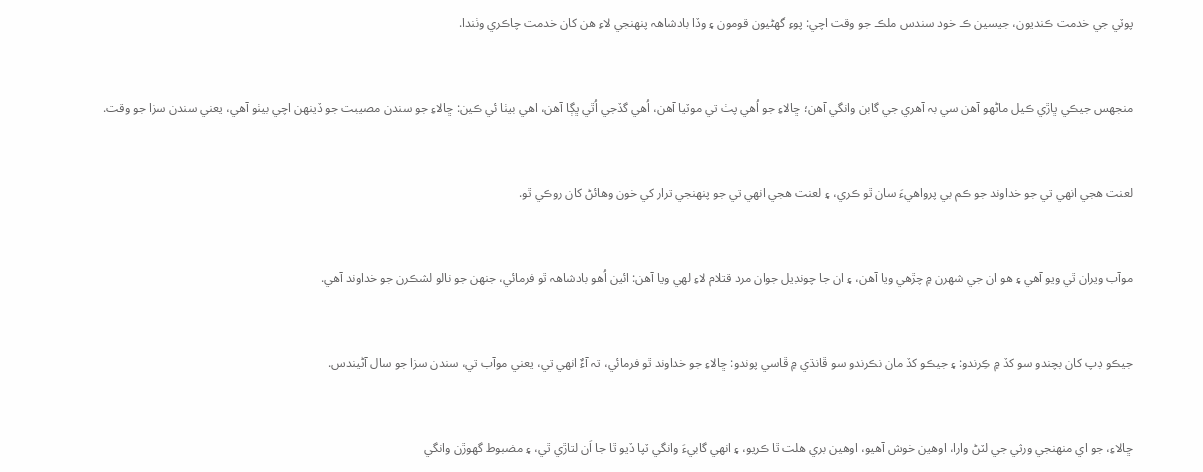پوٽي جي خدمت ڪنديون، جيسين ڪ خود سندس ملڪ جو وقت اچي: پوءِ گهڻيون قومون ۽ وڏا بادشاهہ پنهنجي لاءِ هن کان خدمت چاڪري وٺندا.


منجهس جيڪي ڀاڙي ڪيل ماڻهو آهن سي بہ آهري جي گابن وانگي آهن؛ ڇالاءِ جو اُهي پٺ تي موٽيا آهن، اُهي گڏجي اُٿي ڀڳا آهن، اهي بيٺا ئي ڪين: ڇالاءِ جو سندن مصيبت جو ڏينهن اچي بيٺو آهي، يعني سندن سزا جو وقت.


لعنت هجي انهي تي جو خداوند جو ڪم بي پرواهيءَ سان ٿو ڪري، ۽ لعنت هجي انهي تي جو پنهنجي ترار کي خون وهائڻ کان روڪي ٿو.


موآب ويران ٿي ويو آهي ۽ هو ان جي شهرن ۾ چڙهي ويا آهن، ۽ ان جا چونڊيل جوان مرد قتلام لاءِ لهي ويا آهن: ائين اُهو بادشاهہ ٿو فرمائي، جنهن جو نالو لشڪرن جو خداوند آهي.


جيڪو ڊپ کان بچندو سو کڏ ۾ ڪِرندو: ۽ جيڪو کڏ مان نڪرندو سو ڦانڌي ۾ ڦاسي پوندو: ڇالاءِ جو خداوند ٿو فرمائي، تہ آءٌ انهي تي، يعني موآب تي، سندن سزا جو سال آڻيندس.


ڇالاءِ، جو اي منهنجي ورثي جي لٽڻ وارا، اوهين خوش آهيو، اوهين بري هلت ٿا ڪريو، ۽ انهي گابيءَ وانگي ٽپا ڏيو ٿا جا اَن لتاڙي ٿي، ۽ مضبوط گهوڙن وانگي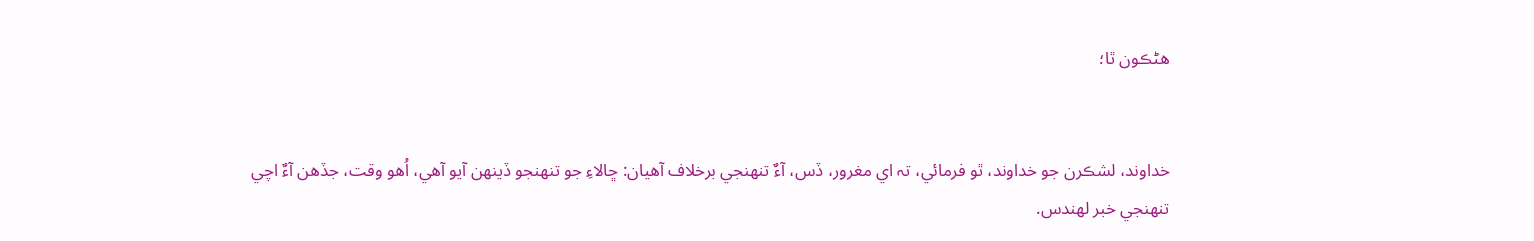هڻڪون ٿا؛


خداوند، لشڪرن جو خداوند، ٿو فرمائي، تہ اي مغرور، ڏس، آءٌ تنهنجي برخلاف آهيان: ڇالاءِ جو تنهنجو ڏينهن آيو آهي، اُهو وقت، جڏهن آءٌ اچي تنهنجي خبر لهندس.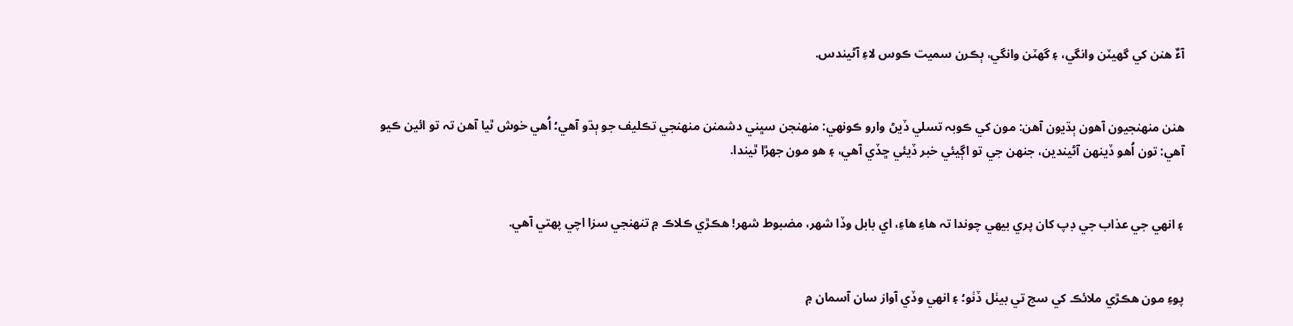آءٌ هنن کي گهيٽن وانگي، ۽ گهٽن وانگي، ٻڪرن سميت ڪوس لاءِ آڻيندس.


هنن منهنجيون آهون ٻڌيون آهن: مون کي ڪوبہ تسلي ڏيڻ وارو ڪونهي: منهنجن سڀني دشمنن منهنجي تڪليف جو ٻڌو آهي؛ اُهي خوش ٿيا آهن تہ تو ائين ڪيو آهي: تون اُهو ڏينهن آڻيندين، جنهن جي تو اڳيئي خبر ڏيئي ڇڏي آهي، ۽ هو مون جهڙا ٿيندا.


۽ انهي جي عذاب جي ڊپ کان پري بيهي چوندا تہ هاءِ هاءِ، اي بابل وڏا شهر، مضبوط شهر! هڪڙي ڪلاڪ ۾ تنهنجي سزا اچي پهتي آهي.


پوءِ مون هڪڙي ملائڪ کي سج تي بيٺل ڏٺو؛ ۽ انهي وڏي آواز سان آسمان ۾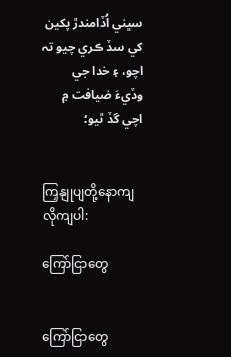سڀني اُڏامندڙ پکين کي سڏ ڪري چيو تہ اچو، ۽ خدا جي وڏيءَ ضيافت ۾ اچي گڏ ٿيو؛


ကြှနျုပျတို့နောကျလိုကျပါ:

ကြော်ငြာတွေ


ကြော်ငြာတွေ